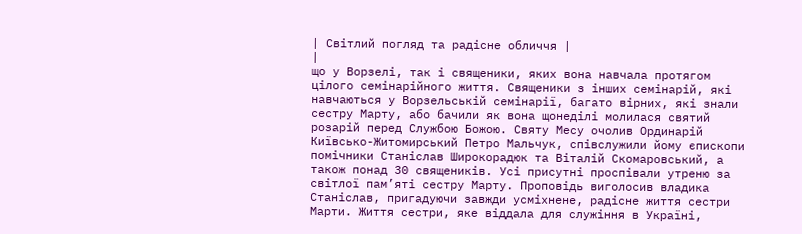| Світлий погляд та радісне обличчя |
|
що у Ворзелі, так і священики, яких вона навчала протягом цілого семінарійного життя. Священики з інших семінарій, які навчаються у Ворзельській семінарії, багато вірних, які знали сестру Марту, або бачили як вона щонеділі молилася святий розарій перед Службою Божою. Святу Месу очолив Ординарій Київсько-Житомирський Петро Мальчук, співслужили йому єпископи помічники Станіслав Широкорадюк та Віталій Скомаровський, а також понад 30 священиків. Усі присутні проспівали утреню за світлої пам’яті сестру Марту. Проповідь виголосив владика Станіслав, пригадуючи завжди усміхнене, радісне життя сестри Марти. Життя сестри, яке віддала для служіння в Україні,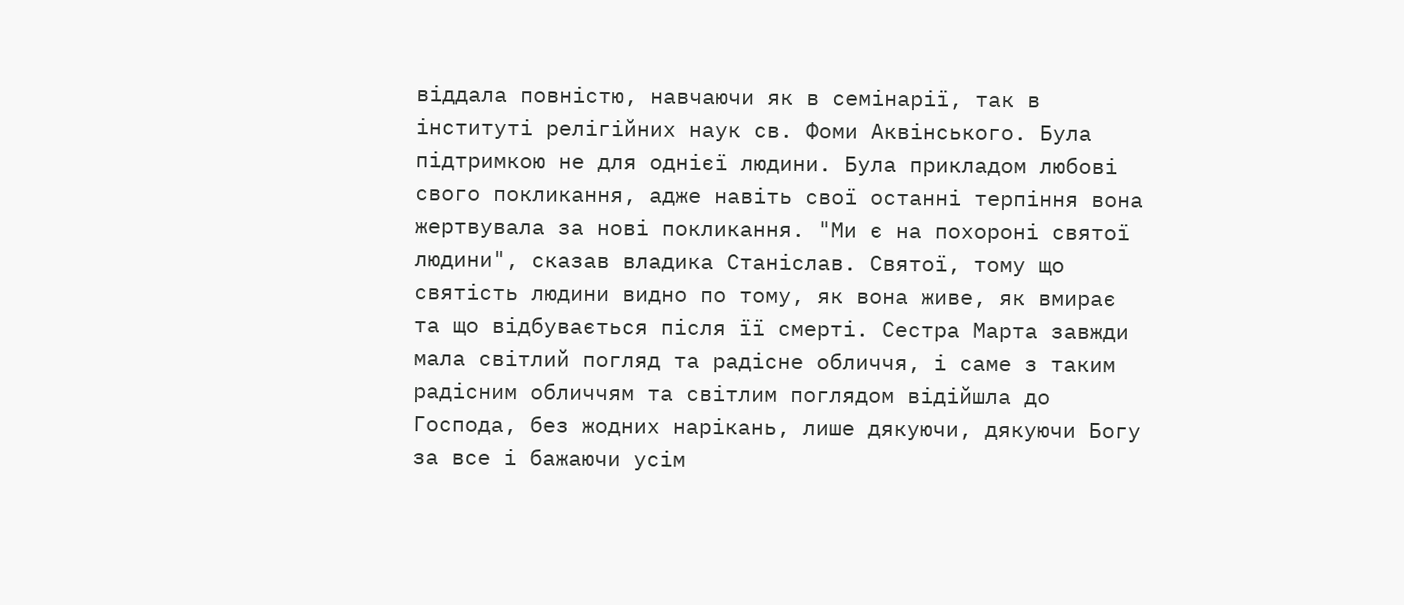віддала повністю, навчаючи як в семінарії, так в інституті релігійних наук св. Фоми Аквінського. Була підтримкою не для однієї людини. Була прикладом любові свого покликання, адже навіть свої останні терпіння вона жертвувала за нові покликання. "Ми є на похороні святої людини", сказав владика Станіслав. Святої, тому що святість людини видно по тому, як вона живе, як вмирає та що відбувається після її смерті. Сестра Марта завжди мала світлий погляд та радісне обличчя, і саме з таким радісним обличчям та світлим поглядом відійшла до Господа, без жодних нарікань, лише дякуючи, дякуючи Богу за все і бажаючи усім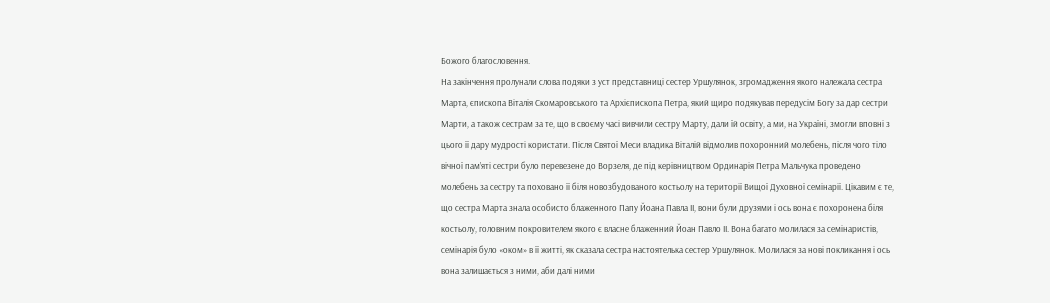Божого благословення.
На закінчення пролунали слова подяки з уст представниці сестер Уршулянок, згромадження якого належала сестра Марта, єпископа Віталія Скомаровського та Архієпископа Петра, який щиро подякував передусім Богу за дар сестри Марти, а також сестрам за те, що в своєму часі вивчили сестру Марту, дали їй освіту, а ми, на Україні, змогли вповні з цього її дару мудрості користати. Після Святої Меси владика Віталій відмолив похоронний молебень, після чого тіло вічної пам’яті сестри було перевезене до Ворзеля, де під керівництвом Ординарія Петра Мальчука проведено молебень за сестру та поховано її біля новозбудованого костьолу на території Вищої Духовної семінарії. Цікавим є те, що сестра Марта знала особисто блаженного Папу Йоана Павла ІІ, вони були друзями і ось вона є похоронена біля костьолу, головним покровителем якого є власне блаженний Йоан Павло ІІ. Вона багато молилася за семінаристів, семінарія було «оком» в її житті, як сказала сестра настоятелька сестер Уршулянок. Молилася за нові покликання і ось вона залишається з ними, аби далі ними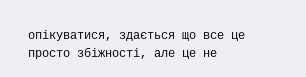опікуватися, здається що все це просто збіжності, але це не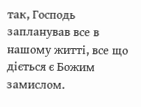так, Господь запланував все в нашому житті, все що діється є Божим замислом.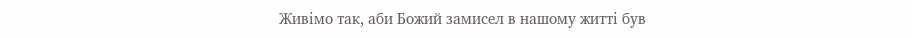Живімо так, аби Божий замисел в нашому житті був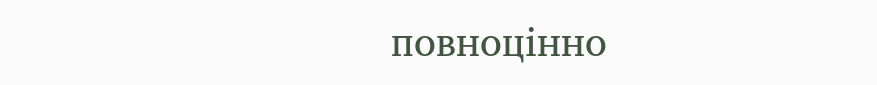повноцінно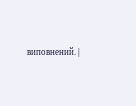виповнений. |